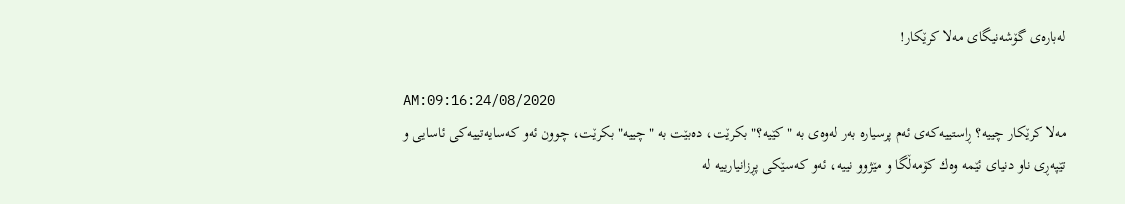له‌باره‌ی گۆشه‌نیگای مه‌لا كرێكار!

AM:09:16:24/08/2020
مه‌لا كرێكار چییه‌؟ ڕاستییه‌كه‌ی ئه‌م پرسیاره‌ به‌ر له‌وه‌ی به‌ "كێیه‌؟" بكرێت، ده‌بێت به‌ "چییه‌" بكرێت، چوون ئه‌و كه‌سایه‌تییه‌كی ئاسایی و تێپه‌ڕی ناو دنیای ئێمه‌ وه‌ك كۆمه‌ڵگا و مێژوو نییه‌، ئه‌و كه‌سێكی پڕزانیارییه‌ له‌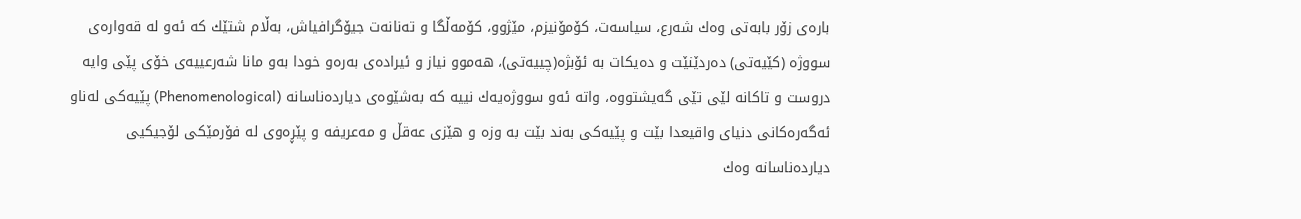باره‌ی زۆر بابه‌تی وه‌ك شه‌رع، سیاسه‌ت، كۆمۆنیزم، مێژوو، كۆمه‌ڵگا و ته‌نانه‌ت جیۆگرافیاش، به‌ڵام شتێك كه‌ ئه‌و له‌ قه‌واره‌ی سووژه‌ (كێیه‌تی) ده‌ردێنێت و ده‌یكات به‌ ئۆبژه‌(چییه‌تی)، هه‌موو نیاز و ئیراده‌ی به‌ره‌و خودا به‌و مانا شه‌رعییه‌ی خۆی پێی وایه‌ دروست و تاكانه‌ لێی تێی گه‌یشتووه‌، واته‌ ئه‌و سووژه‌یه‌ك نییه‌ كه‌ به‌شێوه‌ی دیارده‌ناسانه‌ (Phenomenological) پێیه‌كی له‌ناو ئه‌گه‌ره‌كانی دنیای واقیعدا بێت و پێیه‌كی به‌ند بێت به‌ وزه‌ و هێزی عه‌قڵ و مه‌عریفه‌ و پێڕه‌وی له‌ فۆرمێكی لۆجیكیی دیارده‌ناسانه‌ وه‌ك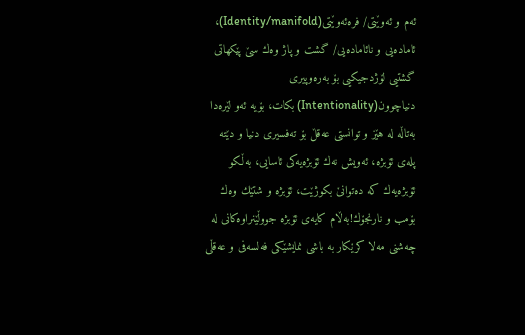ئه‌م و ئه‌وێتی/ فره‌ئه‌وێتی(Identity/manifold)، ئاماده‌یی و نائاماده‌یی/ گشت و پاژ وه‌ك سێ پێكهاتی گشتیی لۆژدجیكیی بۆ به‌ره‌وپیری دنیاچوون(Intentionality) بكات، بۆیه‌ ئه‌و لێره‌دا به‌تاڵه‌ له‌ هێز و توانستی عه‌قڵ بۆ ته‌فسیری دنیا و دێته‌ پله‌ی ئۆبژه‌، ئه‌ویش نه‌ك ئۆبژه‌یه‌كی ئاسایی، به‌ڵكو ئۆبژه‌یه‌ك كه‌ ده‌توانێ بكوژێت، ئۆبژه‌ و شتێك وه‌ك بۆمب و نارنجۆك!به‌ڵام كایه‌ی ئۆبژه‌ جووڵێنراوه‌كانی له‌ چه‌شنی مه‌لا كرێكار به‌ باشی نمایشێكی فه‌لسه‌فی و عه‌قڵی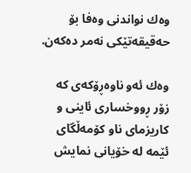وه‌ك نواندنی وه‌فا بۆ حه‌قیقه‌تێكی نه‌مر ده‌كه‌ن.

وه‌ك ئه‌و ناوه‌ڕۆكه‌ی كه‌ زۆر ڕووخساری ئاینی و كاریزمای ناو كۆمه‌ڵگای ئێمه‌ له‌ خۆیانی نمایش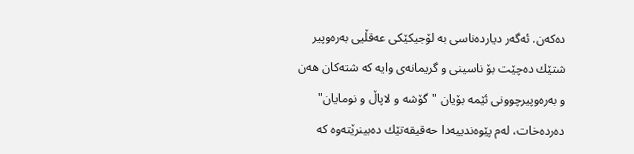ده‌كه‌ن. ئه‌گه‌ر دیارده‌ناسی به‌ لۆجیكێكی عه‌قڵیی به‌ره‌وپیر شتێك ده‌چێت بۆ ناسینی و گریمانه‌ی وایه‌ كه‌ شته‌كان هه‌ن و به‌ره‌وپیرچوونی ئێمه‌ بۆیان "گۆشه‌ و لاپاڵ و نومایان" ده‌رده‌خات، له‌م پێوه‌ندییه‌دا حه‌قیقه‌تێك ده‌بینرێته‌وه‌ كه‌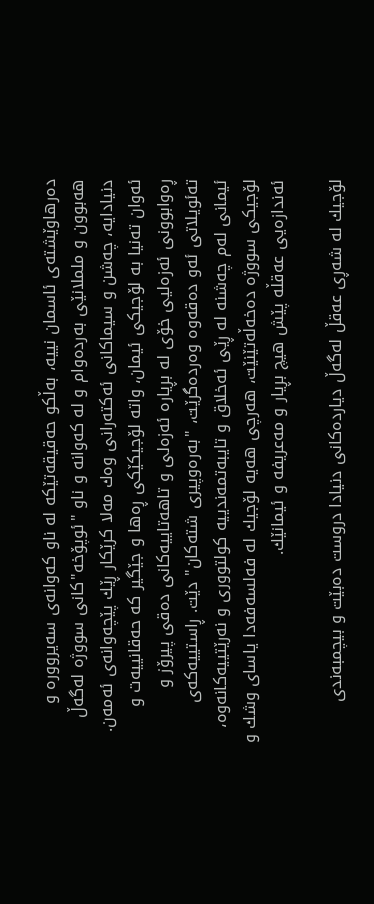ده‌رهاوێشته‌ی ئاسمان نییه‌، به‌ڵكو حه‌قیقه‌تێكه‌ له‌ ناو كه‌وانه‌ی سه‌یرووره‌ و هه‌بوون و ململانێی به‌رده‌وام و له‌ كه‌وانه‌ و ناو "ئوپۆخه‌"كانی سووژه‌ له‌گه‌ڵ دنیادایه‌، چه‌شن و سیماكانی ئه‌كته‌رانی وه‌ك مه‌لا كرێكار ڕێك پێچه‌وانه‌ی ئه‌مه‌ن. ئه‌وان ته‌نیا به‌ لۆجیكی ئیمان، واته‌ لۆجیكێكی ڕه‌ها و جێگیر كه‌ حه‌قانییه‌ت و ڕه‌وابوونی ئه‌زه‌لیی خۆی له‌ بڕیاره‌ ئه‌زه‌لی و تاهه‌تاییه‌كانی ده‌قی پیرۆز و ته‌ئویلاتی ئه‌و ده‌قه‌وه‌ وه‌رده‌گرێت، "به‌ره‌وپیری شته‌كان" دێت. ڕاستییه‌كه‌ی ئیمانی له‌م چه‌شنه‌ له‌ ڕێی ئه‌خلاق و تایبه‌تمه‌ندییه‌ كولتووری و نه‌رێتییه‌كانه‌وه‌، لۆجیكی سووژه‌ ده‌خه‌ڵه‌تێنێت، هه‌رچی هه‌یه‌ لۆجیك له‌ فه‌لسه‌فه‌دا یاسای وشك و ئه‌ندازه‌یی عه‌قڵه‌ پێش هیچ بڕیار و مه‌عریفه‌ و ئیمانێك.

لۆجیك له‌ شه‌ڕی عه‌قڵ له‌گه‌ڵ دیارده‌كانی دنیادا دروست ده‌بێت و بیچمبه‌ندی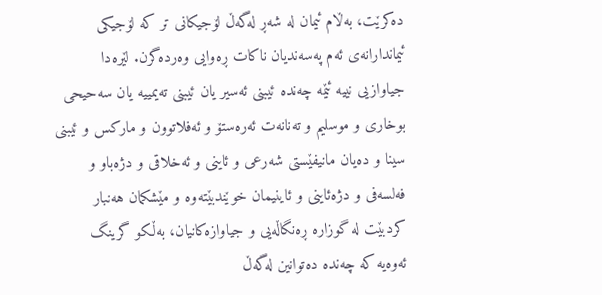ده‌كرێت، به‌ڵام ئیمان له‌ شه‌ڕ له‌گه‌ڵ لۆجیكانی تر كه‌ لۆجیكی ئیماندارانه‌ی ئه‌م په‌سه‌ندیان ناكات ڕه‌وایی وه‌رده‌گرن. لێره‌دا جیاوازیی نییه‌ ئێمه‌ چه‌نده‌ ئیبنی ئه‌سیر یان ئیبنی ته‌یمییه‌ یان سه‌حیحی بوخاری و موسلیم و ته‌نانه‌ت ئه‌ره‌ستۆ و ئه‌فلاتوون و ماركس و ئیبنی سینا و ده‌یان مانیفێستی شه‌رعی و ئاینی و ئه‌خلاقی و دژه‌باو و فه‌لسه‌فی و دژه‌ئاینی و ئاینیمان خوێندبێته‌وه‌ و مێشكمان هه‌نبار كردبێت له‌ گوزاره‌ ڕه‌نگاڵه‌یی و جیاوازه‌كانیان، به‌ڵكو گرینگ ئه‌وه‌یه‌ كه‌ چه‌نده‌ ده‌توانین له‌گه‌ڵ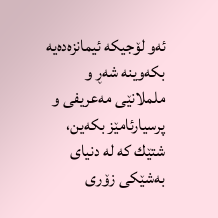ئه‌و لۆجیكه‌ ئیمانزه‌ده‌یه‌ بكه‌وینه‌ شه‌ڕ و ململانێی مه‌عریفی و پرسیارئامێز بكه‌ین، شتێك كه‌ له‌ دنیای به‌شێكی زۆری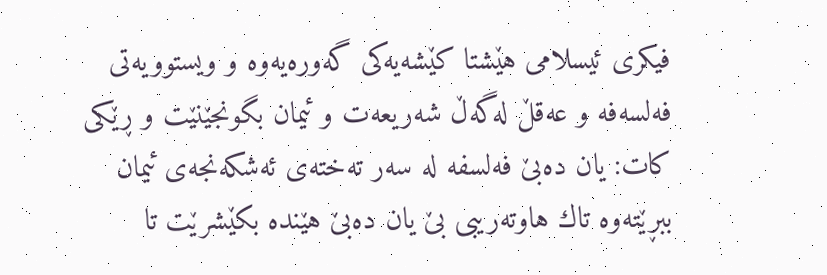فیكری ئیسلامی هێشتا كێشه‌یه‌كی گه‌وره‌یه‌وه‌ و ویستوویه‌تی فه‌لسه‌فه‌ و عه‌قڵ له‌گه‌ڵ شه‌ریعه‌ت و ئیمان بگونجێنێت و ڕێكی كات: یان ده‌بێ فه‌لسفه‌ له‌ سه‌ر ته‌خته‌ی ئه‌شكه‌نجه‌ی ئیمان ببڕێته‌وه‌ تاك هاوته‌ریبی بێ یان ده‌بێ هێنده‌ بكێشرێت تا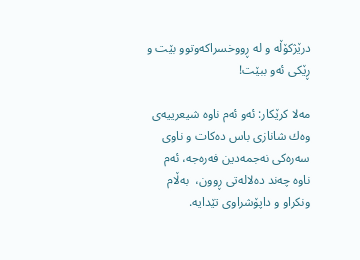درێژكۆڵه‌ و له‌ ڕووخسراكه‌وتوو بێت و ڕێكی ئه‌و ببێت!

مه‌لا كرێكار: ئه‌و ئه‌م ناوه‌ شیعرییه‌ی وه‌ك شانازی باس ده‌كات و ناوی سه‌ره‌كی نه‌جمه‌دین فه‌ره‌جه‌، ئه‌م ناوه‌ چه‌ند ده‌لاله‌تی ڕوون،  به‌ڵام ونكراو و داپۆشراوی تێدایه‌.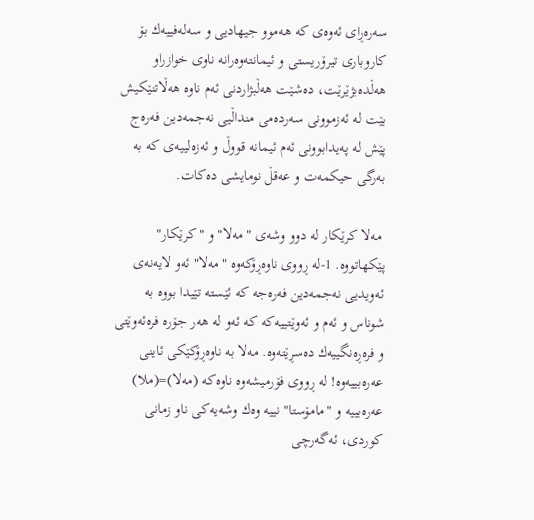سه‌ره‌ڕای ئه‌وه‌ی كه‌ هه‌موو جیهادیی و سه‌له‌فییه‌ك بۆ كاروباری تیرۆریستی و ئیمانته‌وه‌رانه‌ ناوی خوازراو هه‌ڵده‌بژێرێت، ده‌شێت هه‌ڵبژاردنی ئه‌م ناوه‌ هه‌ڵاتنێكیش بێت له‌ ئه‌زموونی سه‌رده‌می منداڵیی نه‌جمه‌دین فه‌ره‌ج پێش له‌ په‌یدابوونی ئه‌م ئیمانه‌ قووڵ و ئه‌زه‌لییه‌ی كه‌ به‌ به‌رگی حیكمه‌ت و عه‌قڵ نومایشی ده‌كات.

 مه‌لا كرێكار له‌ دوو وشه‌ی "مه‌لا" و "كرێكار" پێكهاتووه‌. 1-له‌ ڕووی ناوه‌ڕۆكه‌وه‌ "مه‌لا" ئه‌و لایه‌نه‌ی ئه‌ویدیی نه‌جمه‌دین فه‌ره‌جه‌ كه‌ ئێسته‌ تێیدا بووه‌ به‌ شوناس و ئه‌م و ئه‌وێتییه‌كه‌ كه‌ ئه‌و له‌ هه‌ر جۆره‌ فره‌ئه‌وێتی و فره‌ڕه‌نگییه‌ك ده‌سڕێته‌وه‌. مه‌لا به‌ ناوه‌ڕۆكێكی ئاینی عه‌ره‌بییه‌وه‌! له‌ ڕووی فۆرمیشه‌وه‌ ناوه‌كه‌ (مه‌لا)=(ملا) عه‌ره‌بییه‌ و "مامۆستا" نییه‌ وه‌ك وشه‌یه‌كی ناو زمانی كوردی، ئه‌گه‌رچی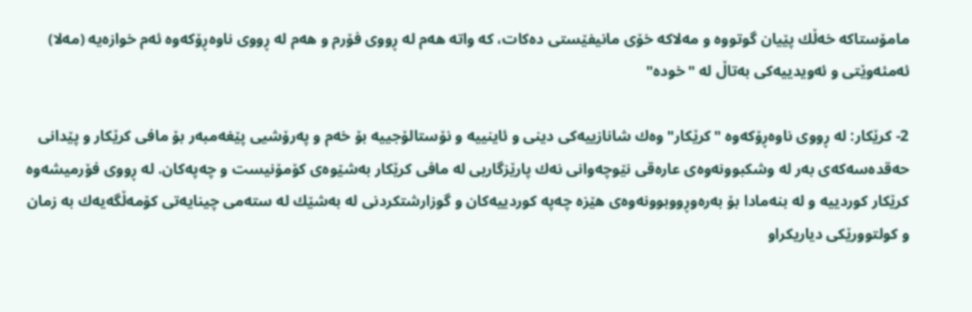مامۆستاكه‌ خه‌ڵك پێیان گوتووه‌ و مه‌لاكه‌ خۆی مانیفێستی ده‌كات، كه‌ واته‌ هه‌م له‌ ڕووی فۆرم و هه‌م له‌ ڕووی ناوه‌ڕۆكه‌وه‌ ئه‌م خوازه‌یه‌ (مه‌لا) ئه‌مئه‌وێتی و ئه‌ویدییه‌كی به‌تاڵ له‌ "خوده‌"

2- كرێكار: له‌ ڕووی ناوه‌ڕۆكه‌وه‌ "كرێكار" وه‌ك شانازییه‌كی دینی و ئاینییه‌ و نۆستالۆجییه‌ بۆ خه‌م و په‌رۆشیی پێغه‌مبه‌ر بۆ مافی كرێكار و پێدانی حه‌قده‌سه‌كه‌ی به‌ر له‌ وشكبوونه‌وه‌ی عاره‌قی نێوچه‌وانی نه‌ك پارێزگاریی له‌ مافی كرێكار به‌شێوه‌ی كۆمۆنیست و چه‌په‌كان. له‌ ڕووی فۆرمیشه‌وه‌ كرێكار كوردییه‌ و له‌ بنه‌مادا بۆ به‌ره‌وڕووبوونه‌وه‌ی هێزه‌ چه‌په‌ كوردییه‌كان و گوزارشتكردنی له‌ به‌شێك له‌ سته‌می چینایه‌تی كۆمه‌ڵگه‌یه‌ك به‌ زمان و كولتوورێكی دیاریكراو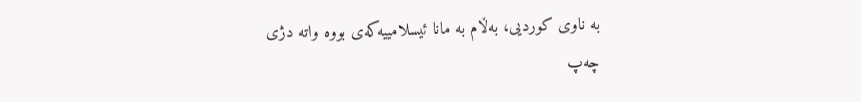به‌ ناوی كوردیی، به‌ڵام به‌ مانا ئیسلامییه‌كه‌ی بووه‌ واته‌ دژی چه‌پ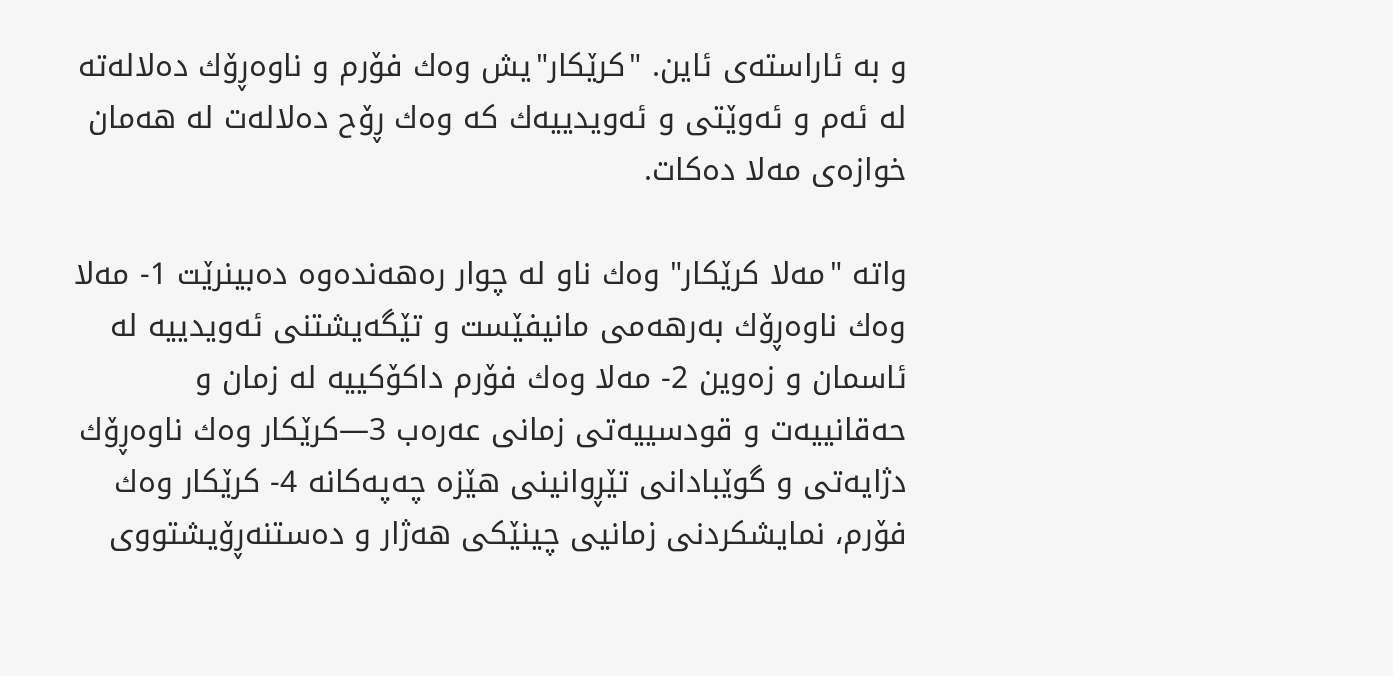و به‌ ئاراسته‌ی ئاین. "كرێكار"یش وه‌ك فۆرم و ناوه‌ڕۆك ده‌لاله‌ته‌ له‌ ئه‌م و ئه‌وێتی و ئه‌ویدییه‌ك كه‌ وه‌ك ڕۆح ده‌لاله‌ت له‌ هه‌مان خوازه‌ی مه‌لا ده‌كات.

واته‌ "مه‌لا كرێكار" وه‌ك ناو له‌ چوار ره‌هه‌نده‌وه‌ ده‌بینرێت 1- مه‌لا وه‌ك ناوه‌ڕۆك به‌رهه‌می مانیفێست و تێگه‌یشتنی ئه‌ویدییه‌ له‌ ئاسمان و زه‌وین 2- مه‌لا وه‌ك فۆرم داكۆكییه‌ له‌ زمان و حه‌قانییه‌ت و قودسییه‌تی زمانی عه‌ره‌ب 3—كرێكار وه‌ك ناوه‌ڕۆك دژایه‌تی و گوێبادانی تێڕوانینی هێزه‌ چه‌په‌كانه‌ 4- كرێكار وه‌ك فۆرم، نمایشكردنی زمانیی چینێكی هه‌ژار و ده‌ستنه‌ڕۆیشتووی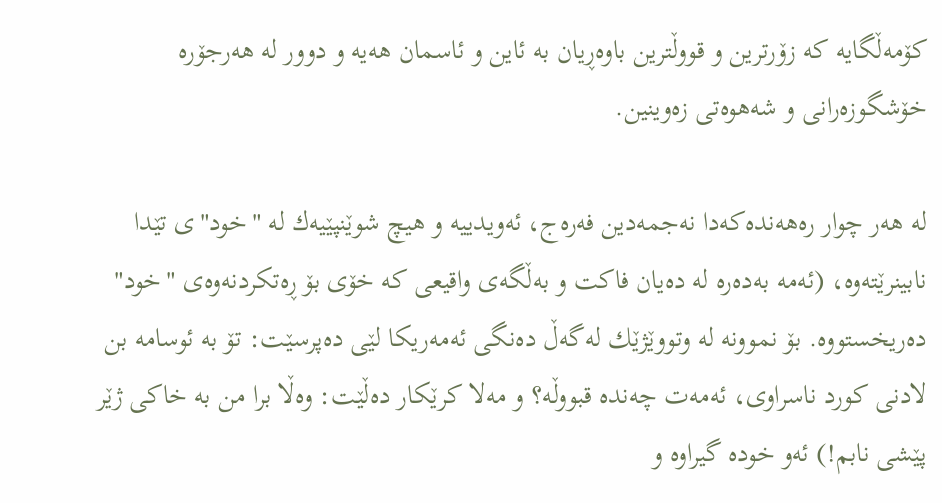كۆمه‌ڵگایه‌ كه‌ زۆرترین و قووڵترین باوه‌ڕیان به‌ ئاین و ئاسمان هه‌یه‌ و دوور له‌ هه‌رجۆره‌ خۆشگوزه‌رانی و شه‌هوه‌تی زه‌وینین.

له‌ هه‌ر چوار ره‌هه‌نده‌كه‌دا نه‌جمه‌دین فه‌ره‌ج، ئه‌ویدییه‌ و هیچ شوێنپێیه‌ك له‌ "خود"ی تێدا نابینرێته‌وه‌، (ئه‌مه‌ به‌ده‌ره‌ له‌ ده‌یان فاكت و به‌ڵگه‌ی واقیعی كه‌ خۆی بۆ ڕه‌تكردنه‌وه‌ی "خود" ده‌ریخستووه‌. بۆ نموونه‌ له‌ وتووێژێك له‌گه‌ڵ ده‌نگی ئه‌مه‌ریكا لێی ده‌پرسێت: تۆ به‌ ئوسامه‌ بن لادنی كورد ناسراوی، ئه‌مه‌ت چه‌نده‌ قبووڵه‌؟ و مه‌لا كرێكار ده‌ڵێت: وه‌ڵا برا من به‌ خاكی ژێر پێشی نابم!) ئه‌و خوده‌ گیراوه‌ و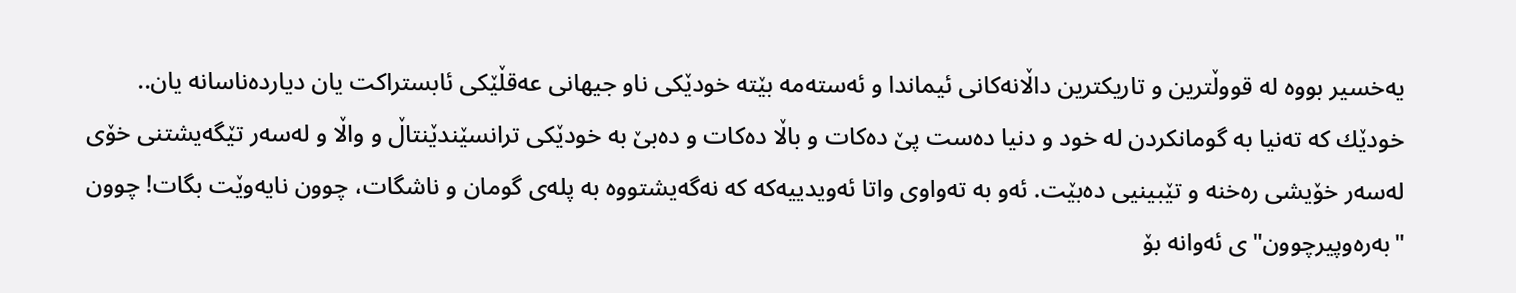یه‌خسیر بووه‌ له‌ قووڵترین و تاریكترین داڵانه‌كانی ئیماندا و ئه‌سته‌مه‌ بێته‌ خودێكی ناو جیهانی عه‌قڵێكی ئابستراكت یان دیارده‌ناسانه‌ یان.. خودێك كه‌ ته‌نیا به‌ گومانكردن له‌ خود و دنیا ده‌ست پێ ده‌كات و باڵا ده‌كات و ده‌بێ به‌ خودێكی ترانسێندێنتاڵ و واڵا و له‌سه‌ر تێگه‌یشتنی خۆی له‌سه‌ر خۆیشی ره‌خنه‌ و تێبینیی ده‌بێت. ئه‌و به‌ ته‌واوی واتا ئه‌ویدییه‌كه‌ كه‌ نه‌گه‌یشتووه‌ به‌ پله‌ی گومان و ناشگات، چوون نایه‌وێت بگات! چوون "به‌ره‌وپیرچوون"ی ئه‌وانه‌ بۆ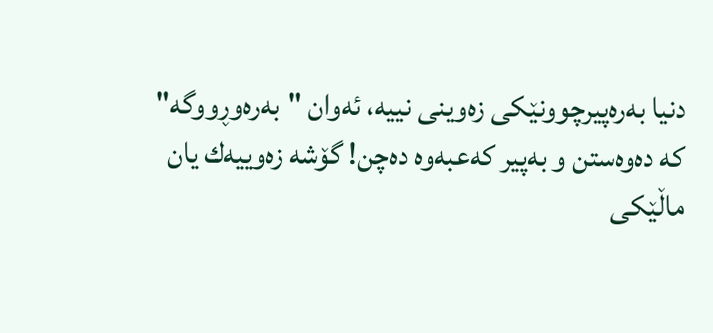دنیا به‌ره‌پیرچوونێكی زه‌وینی نییه‌، ئه‌وان "به‌ره‌وڕووگه‌" كه‌ ده‌وه‌ستن و به‌پیر كه‌عبه‌وه‌ ده‌چن! گۆشه‌ زه‌وییه‌ك یان ماڵێكی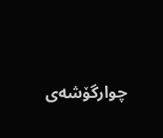چوارگۆشه‌ی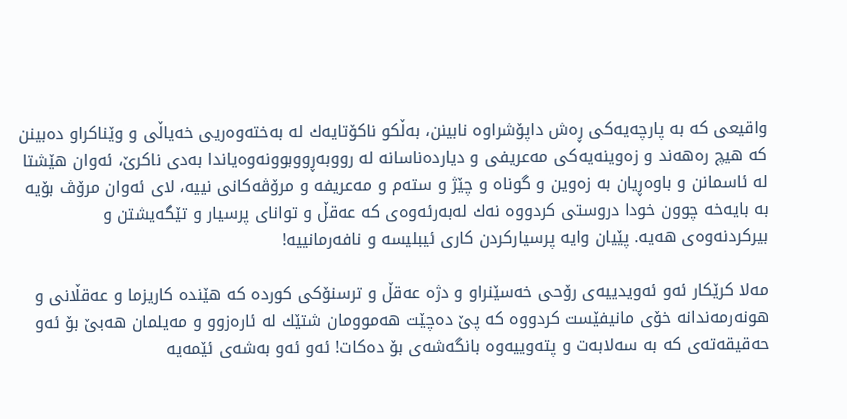واقیعی كه‌ به‌ پارچه‌یه‌كی ڕه‌ش داپۆشراوه‌ نابینن، به‌ڵكو ناكۆتایه‌ك له‌ به‌خته‌وه‌ریی خه‌یاڵی و وێناكراو ده‌بینن كه‌ هیچ ره‌هه‌ند و زه‌وینه‌یه‌كی مه‌عریفی و دیارده‌ناسانه‌ له‌ رووبه‌ڕووبوونه‌وه‌یاندا به‌دی ناكرێ، ئه‌وان هێشتا له‌ ئاسمانن و باوه‌ڕیان به‌ زه‌وین و گوناه و چێژ و سته‌م و مه‌عریفه‌ و مرۆڤه‌كانی نییه‌، لای ئه‌وان مرۆڤ بۆیه‌ به‌ بایه‌خه‌ چوون خودا دروستی كردووه‌ نه‌ك له‌به‌رئه‌وه‌ی كه‌ عه‌قڵ و توانای پرسیار و تێگه‌یشتن و بیركردنه‌وه‌ی هه‌یه‌. پێیان وایه‌ پرسیاركردن كاری ئیبلیسه‌ و نافه‌رمانییه‌!

مه‌لا كرێكار ئه‌و ئه‌ویدییه‌ی رۆحی خه‌سێنراو و دژه‌ عه‌قڵ و ترسنۆكی كورده‌ كه‌ هێنده‌ كاریزما و عه‌قڵانی و هونه‌رمه‌ندانه‌ خۆی مانیفێست كردووه‌ كه‌ پێ ده‌چێت هه‌موومان شتێك له‌ ئاره‌زوو و مه‌یلمان هه‌بێ بۆ ئه‌و حه‌قیقه‌ته‌ی كه‌ به‌ سه‌لابه‌ت و پته‌وییه‌وه‌ بانگه‌شه‌ی بۆ ده‌كات! ئه‌و ئه‌و به‌شه‌ی ئێمه‌یه‌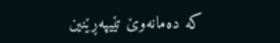كه‌ ده‌مانه‌وێ تێیپه‌ڕێنین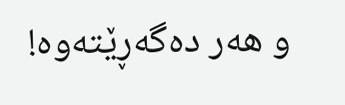و هه‌ر ده‌گه‌ڕێته‌وه‌!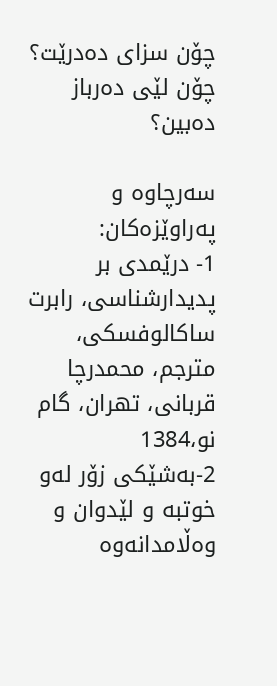چۆن سزای ده‌درێت؟ چۆن لێی ده‌رباز ده‌بین؟

سه‌رچاوه‌ و په‌راوێزه‌كان:
1- درێمدی بر پدیدارشناسی، رابرت ساكالوفسكی، مترجم، محمدرچا قربانی، تهران، گام نو،1384
2-به‌شێكی زۆر له‌و خوتبه‌ و لێدوان و وه‌ڵامدانه‌وه‌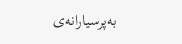به‌پرسیارانه‌ی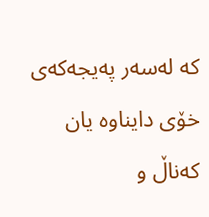كه‌ له‌سه‌ر په‌یجه‌كه‌ی خۆی دایناوه‌ یان كه‌ناڵ و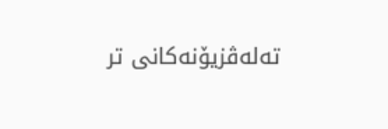ته‌له‌ڤزیۆنه‌كانی تر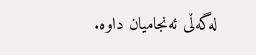له‌گه‌ڵی ئه‌نجامیان داوه‌.